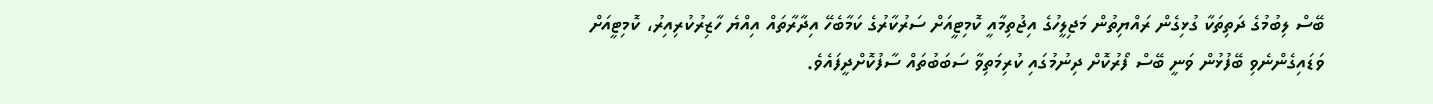ބޭސް ލިބުމުގެ ދަތިތަކާ ގުޅިގެން ރައްޔިތުން މަޖިލީހުގެ އިޖުތިމާއީ ކޮމިޓީއަށް ސަރުކާރުގެ ކަމާބެހޭ އިދާރާތައް އިއްޔެ ހާޒިރުކުރިއިރު، ކޮމިޓީއަށް ވަޑައިގެންނެވި ބޭފުޅުން ވަނީ ބޭސް ފޯރުކޮށް ދިނުމުގައި ކުރިމަތިވާ ސަބަބުތައް ސާފުކޮށްދީފައެވެ.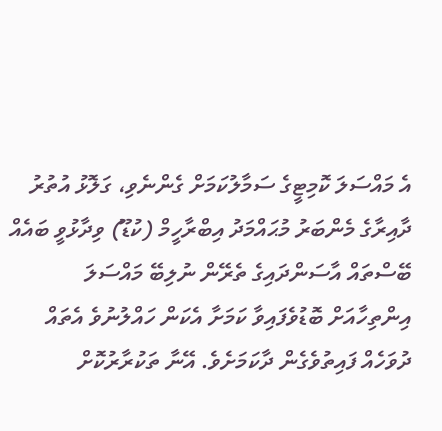އެ މައްސަލަ ކޮމިޓީގެ ސަމާލުކަމަށް ގެންނެވި، ގަލޮޅު އުތުރު ދާއިރާގެ މެންބަރު މުޙައްމަދު އިބްރާހީމް (ކުޑޫ) ވިދާޅުވީ ބައެއް ބޭސްތައް އާސަންދައިގެ ތެރޭން ނުލިބޭ މައްސަލަ އިންތިހާއަށް ބޮޑުވެފައިވާ ކަމަށާ އެކަން ހައްލުނުވެ އެތައް ދުވަހެއް ފައިތުވެގެން ދާކަމަށެވެ. އޭނާ ތަކުރާރުކޮށް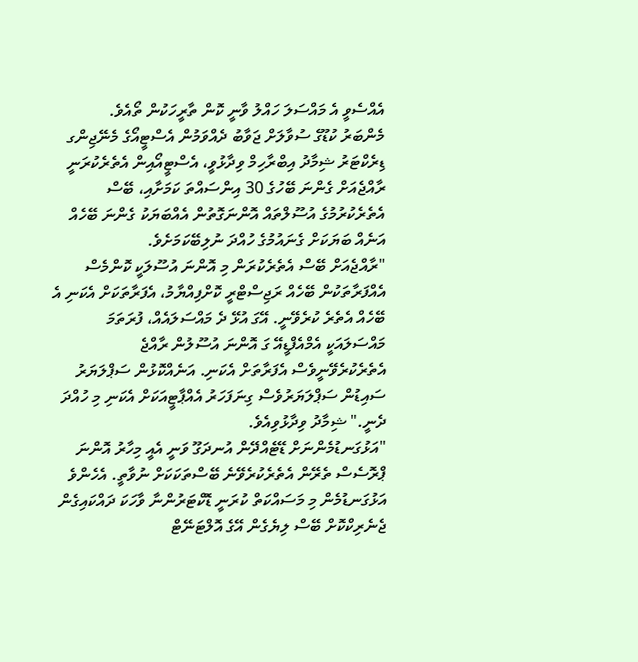އެއްސެވީ އެ މައްސަލަ ހައްލު ވާނީ ކޮން ތާރީހަކުން ތޯއެވެ.
މެންބަރު ކުޑޫގެ ސުވާލަށް ޖަވާބު ދެއްވަމުން އެސްޓީއޯގެ މެނޭޖިންގ ޑިރެކްޓަރު ޝިމާދު އިބްރާހިމް ވިދާޅުވީ، އެސްޓީއޯއިން އެތެރެކުރަނީ ރާއްޖެއަށް ގެންނަ ބޭހުގެ 30 އިންސައްތަ ކަމަށާއި، ބޭސް އެތެރެކުރުމުގެ އުސޫލްތައް އޮންނަގޮތުން އެއްބަޔަކު ގެންނަ ބޭހެއް އަނެއް ބަޔަކަށް ގެނައުމުގެ ހުއްދަ ނުލިބޭކަމަށެވެ.
"ރާއްޖެއަށް ބޭސް އެތެރެކުރަން މި އޮންނަ އުސޫލަކީ ކޮންމެސް އެއްފަރާތަކުން ބޭހެއް ރަޖިސްޓްރީ ކޮށްފިއްޔާމު، އެފަރާތަކަށް އެކަނި އެ ބޭހެއް އެތެރެ ކުރެވޭނީ. އޭގަ އުޅޭ ދެ މައްސަލައެއް، ފުރަތަމަ މައްސަލައަކީ އެމްއެފްޑީއޭ ގަ އޮންނަ އުސޫލުން ރާއްޖެ އެތެރެކުރެވޭނީވެސް އެފަރާތަށް އެކަނި. އަނެއްކޮޅުން ސަޕްލަޔަރު ސައިޑުން ސަޕްލަޔަރުވެސް ގިނަފަހަރު އެއްޕާޓީއަކަށް އެކަނި މި ހުއްދަ ދެނީ." ޝިމާދު ވިދާޅުވިއެވެ.
"އަޅުގަނޑުމެންނަށް ޑޭޓެއްދޭން އުނދަގޫ ވަނީ އެއީ މިހާރު އޮންނަ ޕްރޮސެސް ތެރޭން އެތެރެކުރެވޭނެ ބޭސްތަކަކަށް ނުވާތީ. އެހެންވެ އަޅުގަނޑުމެން މި މަސައްކަތް ކުރަނީ ޑޮކްޓަރުންނާ ވާހަކަ ދައްކައިގެން ޖެނެރިކްކޮށް ބޭސް ލިޔެގެން އޭގެ އޮލްޓަނޭޓް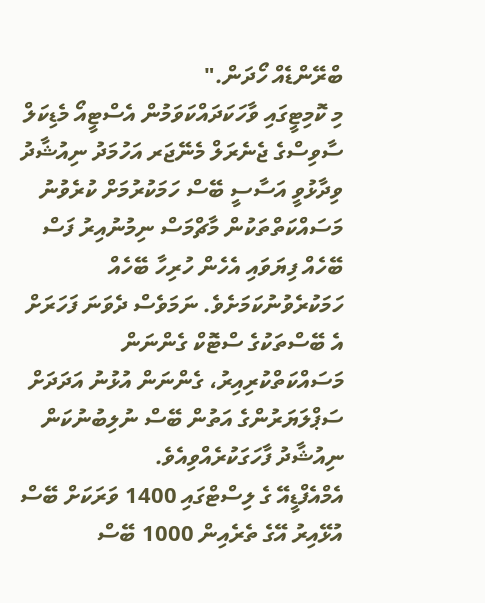ބްރޭންޑެއް ހޯދަން."
މި ކޮމިޓީގައި ވާހަކަދައްކަވަމުން އެސްޓީއޯ މެޑިކަލް ސާވިސްގެ ޖެނެރަލް މެނޭޖަރ އަހުމަދު ނިއުޝާދު ވިދާޅުވީ އަސާސީ ބޭސް ހަމަކުރުމަށް ކުރެވުނު މަސައްކަތްތަކުން މާޗްމަސް ނިމުނުއިރު ފަސް ބޭހެއް ފިޔަވައި އެހެން ހުރިހާ ބޭހެއް ހަމަކުރެވުނުކަމަށެވެ. ނަމަވެސް ދެވަނަ ފަހަރަށް އެ ބޭސްތަކުގެ ސްޓޮކް ގެންނަން މަސައްކަތްކުރިއިރު، ގެންނަން އުޅުނު އަދަދަށް ސަޕްލަޔަރުންގެ އަތުން ބޭސް ނުލިބުނުކަން ނިއުޝާދު ފާހަގަކުރެއްވިއެވެ.
އެމްއެފްޑީއޭ ގެ ލިސްޓްގައި 1400 ވަރަކަށް ބޭސް އުޅޭއިރު އޭގެ ތެރެއިން 1000 ބޭސް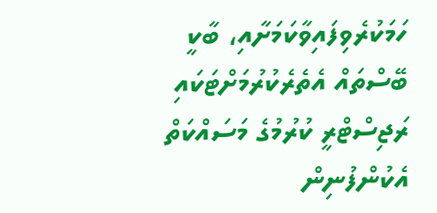ހަމަކުރެވިފައިވާކަމަށާއި، ބާކީ ބޭސްތައް އެތެރެކުރުމަށްޓަކައި ރަޖިސްޓްރީ ކުރުމުގެ މަސައްކަތް އެކުންފުނިން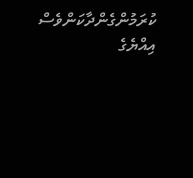ކުރަމުންގެންދާކަންވެސް އިއްޔެގެ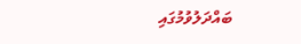ބައްދަލުވުމުގައި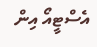އެސްޓީއޯ އިން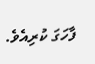ފާހަގަ ކުރިއެވެ.